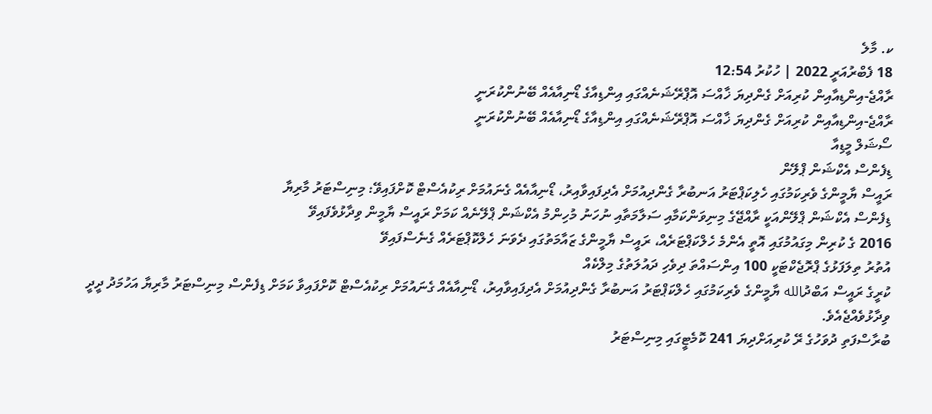ކ. މާލެ
18 ފެބްރުއަރީ 2022 | ހުކުރު 12:54
ރާއްޖެ-އިންޑިއާއިން ކުރިއަށް ގެންދިޔަ ޚާއްސަ އޮޕްރޭޝަނެއްގައި އިންޑިއާގެ ޑޯނިއާއެއް ބޭނުންކުރަނީ
ރާއްޖެ-އިންޑިއާއިން ކުރިއަށް ގެންދިޔަ ޚާއްސަ އޮޕްރޭޝަނެއްގައި އިންޑިއާގެ ޑޯނިއާއެއް ބޭނުންކުރަނީ
ސޯޝަލް މީޑިއާ
ޑިފެންސް އެކްޝަން ޕްލޭން
ރައީސް ޔާމީންގެ ވެރިކަމުގައި ހެލިކަޕްޓަރު އަނބުރާ ގެންދިއުމަށް އެދިފައިވާއިރު، ޑޯނިއާއެއް ގެނައުމަށް ރިކުއެސްޓް ކޮށްފައިވޭ: މިނިސްޓަރު މާރިޔާ
ޑިފެންސް އެކްޝަން ޕްލޭންއަކީ ރާއްޖޭގެ މިނިވަންކަމާއި ސަލާމަތާއި ނުހަނު މުހިންމު އެކްޝަން ޕްލޭނެއް ކަމަށް ރައީސް ޔާމީން ވިދާޅުވެފައިވޭ
2016 ގެ ކުރިން މިގައުމުގައި އޮތީ އެންމެ ހެލްކަޕްޓަރެއް، ރައީސް ޔާމީންގެ ޒައާމަތުގައި ދެވަނަ ހެލްކޮޕްޓަރެއް ގެނެސްފައިވޭ
އުތުރު ތިލަފަޅުގެ ޕްރޮޖެކްޓަކީ 100 އިންސައްތަ ދިވެހި ދައުލަތުގެ މިލްކެއް
ކުރީގެ ރައީސް އަބްދުالله ޔާމީންގެ ވެރިކަމުގައި ހެލްކަޕްޓަރު އަނބުރާ ގެންދިއުމަށް އެދިފައިވާއިރު، ޑޯނިއާއެއް ގެނައުމަށް ރިކުއެސްޓް ކޮށްފައިވާ ކަމަށް ޑިފެންސް މިނިސްޓަރު މާރިޔާ އަހުމަދު ދީދީ ވިދާޅުވެއްޖެއެވެ.
ބުރާސްފަތި ދުވަހުގެ ރޭ ކުރިއަށްދިޔަ 241 ކޮމެޓީގައި މިނިސްޓަރު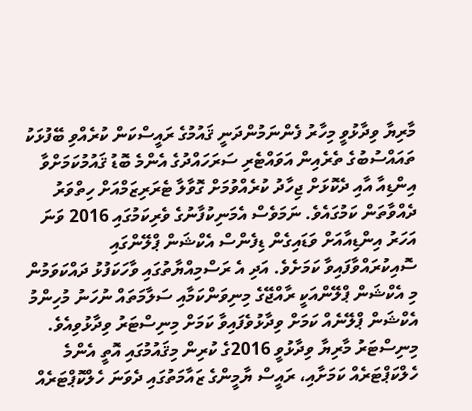މާރިޔާ ވިދާޅުވީ މިހާރު ފެންނަމުންދަނީ ޤައުމުގެ ރައީސްކަން ކުރެއްވި ބޭފުޅަކު ތައައްސުބުގެ ތެރެއިން އަވައްޓެރި ސަރަހައްދުގެ އެންމެ ބޮޑު ޤައުމުކަމަށްވާ އިންޑިއާ އާއި ދެކޮޅަށް ޖިހާދު ކުރެއްވުމަށް ގޮވާލާ ޓެރަރިޒަމްއަށް ހިތްވަރު ދެއްވާތަން ކަމުގައެވެ. ނަމަވެސް އެމަނިކުފާނުގެ ވެރިކަމުގައި 2016 ވަނަ އަހަރު އިންޑިއާއަށް ވަޑައިގެން ޑިފެންސް އެކްޝަން ޕްލޭންގައި ސޮއިކުރައްވާފައިވާ ކަމަށެވެ. އަދި އެ ރަސްމިއްޔާތުގައި ވާހަކަފުޅު ދައްކަވަމުން މި އެކްޝަން ޕްލޭންއަކީ ރާއްޖޭގެ މިނިވަންކަމާއި ސަލާމަތައް ނުހަނު މުހިންމު އެކްޝަން ޕްލޭނެއް ކަމަށް ވިދާޅުވެފައިވާ ކަމަށް މިނިސްޓަރު ވިދާޅުވިއެވެ.
މިނިސްޓަރު މާރިޔާ ވިދާޅުވީ 2016ގެ ކުރިން މިޤައުމުގައި އޮތީ އެންމެ ހެލްކަޕްޓަރެއް ކަމަށާއި، ރައީސް ޔާމީންގެ ޒައާމަތުގައި ދެވަނަ ހެލްކޮޕްޓަރެއް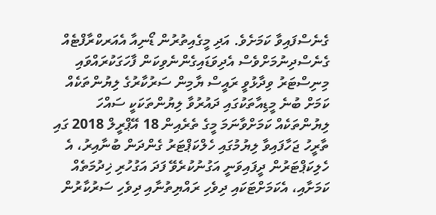ގެނެސްފައިވާ ކަމަށެވެ. އަދި މީގެއިތުރުން ޑޯނިއާ އެއަރކްރާފްޓެއް ގެނެސްދިނުމަށްވެސް އެދިވަޑައިގެންނެވިކަން ފާހަގަކުރައްވައި މިނިސްޓަރު ވިދާޅުވީ ރައީސް ޔާމިން ސަރުކާރުގެ ލިޔުންތަކެއް ކަމަށް ބުނެ މީޑިއާތަކުގައި ދައުރުވާ ލިޔުންތަކަކީ ސައްހަ ލިޔުންތަކެއް ކަމަށްވާނަމަ މީގެ ތެރެއިން 18 އޭޕްރީލް 2018 ގައި ތާރީހު ޖަހާފައިވާ ލިޔުމުގައި ހެލްކަޕްޓަރު ގެންދަން ބުނާއިރު، އެ ހެލިކަޕްޓަރުން ދީފައިވަނީ އަގުނުކުރެވޭ ފަދަ އަގުހުރި ޚިދުމަތެއް ކަމަށާއި، އެކަމަށްޓަކައި ދިވެހި ރައްޔިތުނާއި ދިވެހި ސަރުކާރުން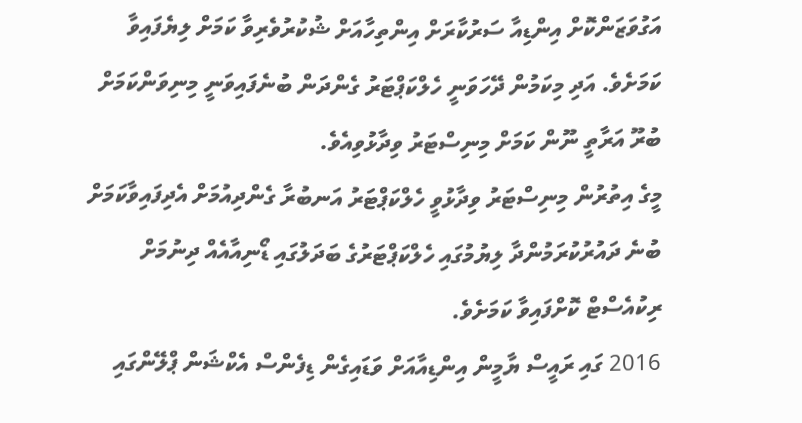އަގުވަޒަންކޮށް އިންޑިއާ ސަރުކާރަށް އިންތިހާއަށް ޝުކުރުވެރިވާ ކަމަށް ލިޔެފައިވާ ކަމަށެވެ. އަދި މިކަމުން ދޭހަވަނީ ހެލްކަޕްޓަރު ގެންދަން ބުނެފައިވަނީ މިނިވަންކަމަށް ބުރޫ އަރާތީ ނޫން ކަމަށް މިނިސްޓަރު ވިދާޅުވިއެވެ.
މީގެ އިތުރުން މިނިސްޓަރު ވިދާޅުވީ ހެލްކަޕްޓަރު އަނބުރާ ގެންދިއުމަށް އެދިފައިވާކަމަށް ބުނެ ދައުރުކުރަމުންދާ ލިޔުމުގައި ހެލްކަޕްޓަރުގެ ބަދަލުގައި ޑޯނިއާއެއް ދިނުމަށް ރިކުއެސްޓް ކޮށްފައިވާ ކަމަށެވެ.
2016 ގައި ރައީސް ޔާމީން އިންޑިއާއަށް ވަޑައިގެން ޑިފެންސް އެކްޝަން ޕްލޭންގައި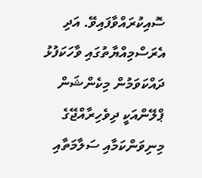ސޮއިކުރައްވާފައިވޭ. އަދި އެރަސްމިއްޔާތުގައި ވާހަކަފުޅު ދައްކަވަމުން މިކެންޝަން ޕްލޭންއަކީ ދިވެހިރާއްޖޭގެ މިނިވަންކަމާއި ސަލާމަތާއި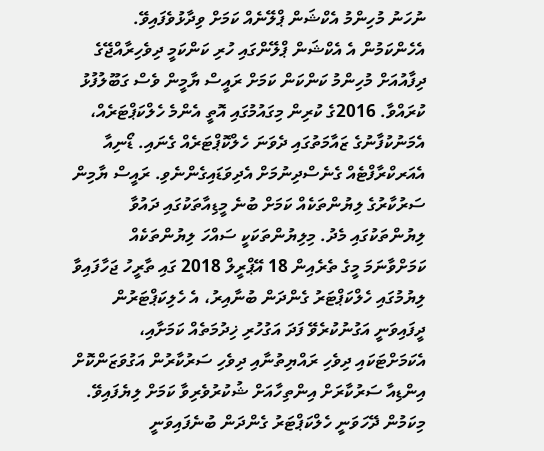ނުހަނު މުހިންމު އެކްޝަން ޕްލޭނެއް ކަމަށް ވިދާޅުވެފައިވޭ. އެހެންކަމުން އެ އެކްޝަން ޕްލޭންގައި ހުރި ކަންކަމީ ދިވެހިރާއްޖޭގެ ދިފާއުއަށް މުހިންމު ކަންކަން ކަމަށް ރައީސް ޔާމީން ވެސް ގަބޫލުފުޅު ކުރައްވާ. 2016ގެ ކުރިން މިގައުމުގައި އޮތީ އެންމެ ހެލްކަޕްޓަރެއް، އެމަނުކުފާނުގެ ޒައާމަތުގައި ދެވަނަ ހެލްކޮޕްޓަރެއް ގެނައި. ޑޯނިއާ އެއަރކްރާފްޓެއް ގެނެސްދިނުމަށް އެދިވަޑައިގެންނެވި. ރައީސް ޔާމިން ސަރުކާރުގެ ލިޔުންތަކެއް ކަމަށް ބުނެ މީޑިއާތަކުގައި ދައުވާ ލިޔުންތަކުގައި މެދު. މިލިޔުންތަކަކީ ސައްހަ ލިޔުންތަކެއް ކަމަށްވާނަމަ މީގެ ތެރެއިން 18 އޭޕްރީލް 2018 ގައި ތާރީހު ޖަހާފައިވާ ލިޔުމުގައި ހެލްކަޕްޓަރު ގެންދަން ބުނާއިރު، އެ ހެލިކަޕްޓަރުން ދީފައިވަނީ އަގުނުކުރެވޭ ފަދަ އަގުހުރި ޚިދުމަތެއް ކަމަށާއި، އެކަމަށްޓަކައި ދިވެހި ރައްޔިތުނާއި ދިވެހި ސަރުކާރުން އަގުވަޒަންކޮށް އިންޑިއާ ސަރުކާރަށް އިންތިހާއަށް ޝުކުރުވެރިވާ ކަމަށް ލިޔެފައިވޭ. މިކަމުން ދޭހަވަނީ ހެލްކަޕްޓަރު ގެންދަން ބުނެފައިވަނީ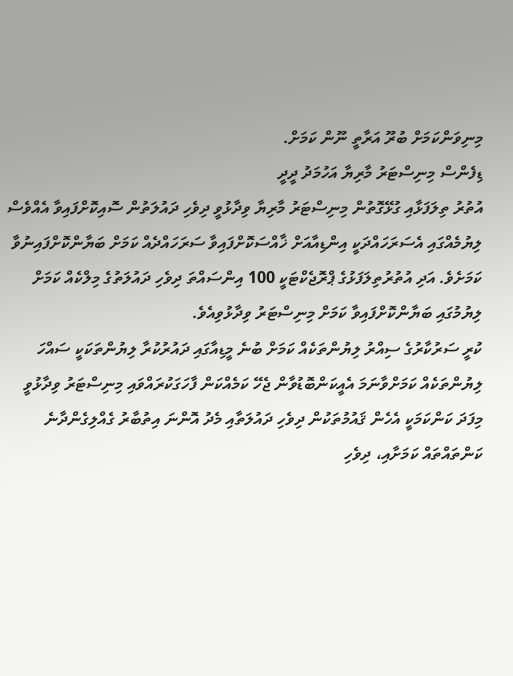މިނިވަންކަމަށް ބުރޫ އަރާތީ ނޫން ކަމަށް.
ޑިފެންސް މިނިސްޓަރު މާރިޔާ އަހުމަދު ދީދީ
އުތުރު ތިލަފަޅާއި ގުޅޭގޮތުން މިނިސްޓަރު މާރިޔާ ވިދާޅުވީ ދިވެހި ދައުލަތުން ސޮއިކޮށްފައިވާ އެއްވެސް ލިޔުމެއްގައި އެސަރަހައްދަކީ އިންޑިއާއަށް ޚާއްސަކޮށްފައިވާ ސަރަހައްދެއް ކަމަށް ބަޔާންކޮށްފައިނުވާ ކަމަށެވެ. އަދި އުތުރުތިލަފަޅުގެ ޕްރޮޖެކްޓަކީ 100 އިންސައްތަ ދިވެހި ދައުލަތުގެ މިލްކެއް ކަމަށް ލިޔުމުގައި ބަޔާންކޮށްފައިވާ ކަމަށް މިނިސްޓަރު ވިދާޅުވިއެވެ.
ކުރީ ސަރުކާރުގެ ސިއްރު ލިޔުންތަކެއް ކަމަށް ބުނެ މީޑިއާގައި ދައުރުކުރާ ލިޔުންތަކަކީ ސައްހަ ލިޔުންތަކެއް ކަމަށްވާނަމަ އެއީކަންބޮޑުވާން ޖެހޭ ކަމެއްކަން ފާހަގަކުރައްވައި މިނިސްޓަރު ވިދާޅުވީ މިފަދަ ކަންކަމަކީ އެހެން ޤައުމުތަކުން ދިވެހި ދައުލަތާއި މެދު އޮންނަ އިތުބާރު ގެއްލިގެންދާނެ ކަންތައްތައް ކަމަށާއި، ދިވެހި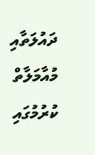ދައުލަތާއި މުއާމަލާތް ކުރުމުގައި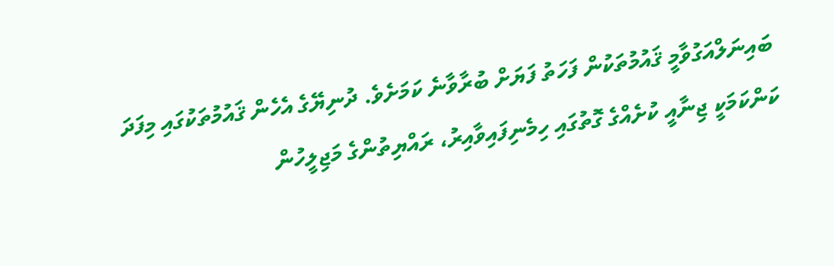ބައިނަލްއަގުވާމީ ޤައުމުތަކުން ފަހަތު ފަޔަށް ބުރާވާނެ ކަމަށެވެ. ދުނިޔޭގެ އެހެން ޤައުމުތަކުގައި މިފަދަ ކަންކަމަކީ ޖިނާއީ ކުށެއްގެ ގޮތުގައި ހިމެނިފައިވާއިރު، ރައްޔިތުންގެ މަޖިލީހުން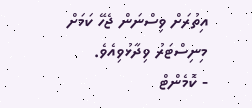އިތުރަށް ވިސްނަން ޖެހޭ ކަމަށް މިނިސްޓަރު ވިދާޅުވިއެވެ.
- ކޮމެންޓް